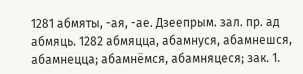1281 абмяты, -ая, -ае. Дзеепрым. зал. пр. ад абмяць. 1282 абмяцца, абамнуся, абамнешся, абамнецца; абамнёмся, абамняцеся; зак. 1.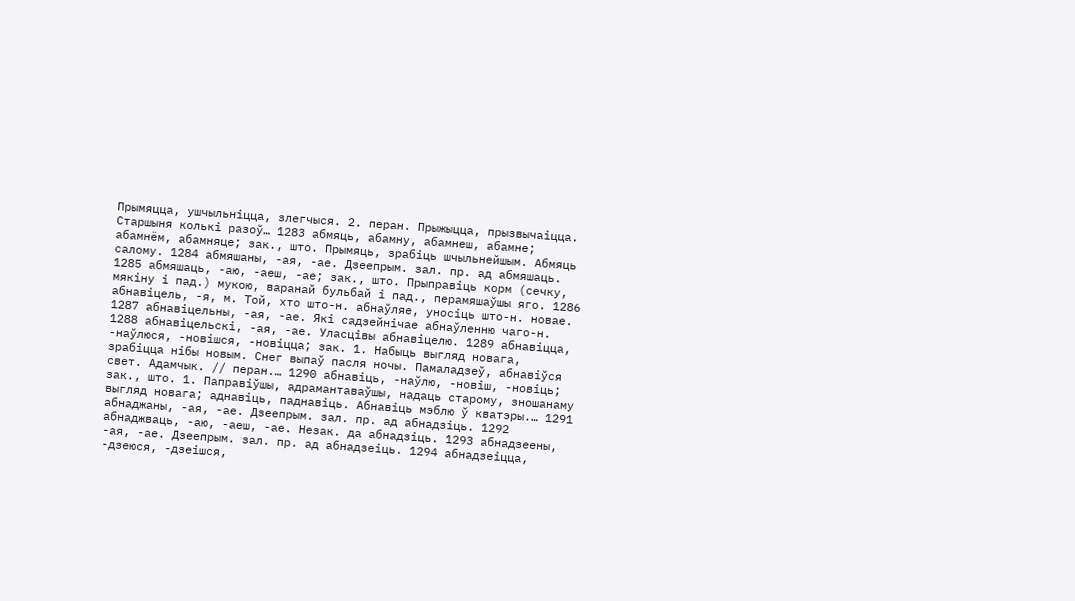Прымяцца, ушчыльніцца, злегчыся. 2. перан. Прыжыцца, прызвычаіцца. Старшыня колькі разоў… 1283 абмяць, абамну, абамнеш, абамне; абамнём, абамняце; зак., што. Прымяць, зрабіць шчыльнейшым. Абмяць салому. 1284 абмяшаны, -ая, -ае. Дзеепрым. зал. пр. ад абмяшаць. 1285 абмяшаць, -аю, -аеш, -ае; зак., што. Прыправіць корм (сечку, мякіну і пад.) мукою, варанай бульбай і пад., перамяшаўшы яго. 1286 абнавіцель, -я, м. Той, хто што-н. абнаўляе, уносіць што-н. новае. 1287 абнавіцельны, -ая, -ае. Які садзейнічае абнаўленню чаго-н. 1288 абнавіцельскі, -ая, -ае. Уласцівы абнавіцелю. 1289 абнавіцца, -наўлюся, -новішся, -новіцца; зак. 1. Набыць выгляд новага, зрабіцца нібы новым. Снег выпаў пасля ночы. Памаладзеў, абнавіўся свет. Адамчык. // перан.… 1290 абнавіць, -наўлю, -новіш, -новіць; зак., што. 1. Паправіўшы, адрамантаваўшы, надаць старому, зношанаму выгляд новага; аднавіць, паднавіць. Абнавіць мэблю ў кватэры.… 1291 абнаджаны, -ая, -ае. Дзеепрым. зал. пр. ад абнадзіць. 1292 абнаджваць, -аю, -аеш, -ае. Незак. да абнадзіць. 1293 абнадзеены, -ая, -ае. Дзеепрым. зал. пр. ад абнадзеіць. 1294 абнадзеіцца, -дзеюся, -дзеішся,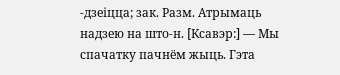-дзеіцца; зак. Разм. Атрымаць надзею на што-н. [Ксавэр:] — Мы спачатку пачнём жыць. Гэта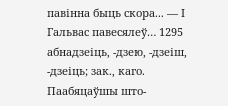павінна быць скора... — І Гальвас павесялеў… 1295 абнадзеіць, -дзею, -дзеіш, -дзеіць; зак., каго. Паабяцаўшы што-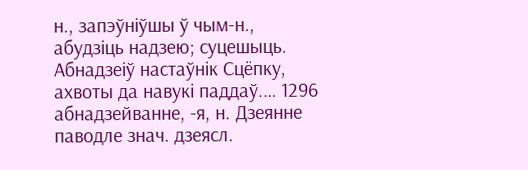н., запэўніўшы ў чым-н., абудзіць надзею; суцешыць. Абнадзеіў настаўнік Сцёпку, ахвоты да навукі паддаў.… 1296 абнадзейванне, -я, н. Дзеянне паводле знач. дзеясл.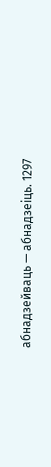абнадзейваць — абнадзеіць. 1297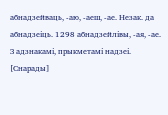абнадзейваць, -аю, -аеш, -ае. Незак. да абнадзеіць. 1298 абнадзейлівы, -ая, -ае. З адзнакамі, прыкметамі надзеі. [Снарады]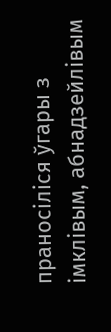праносіліся ўгары з імклівым, абнадзейлівым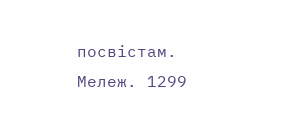посвістам. Мележ. 1299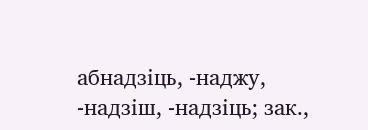абнадзіць, -наджу, -надзіш, -надзіць; зак.,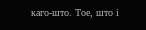каго-што. Тое, што і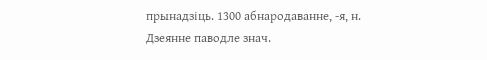прынадзіць. 1300 абнародаванне, -я, н. Дзеянне паводле знач.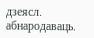дзеясл. абнародаваць.